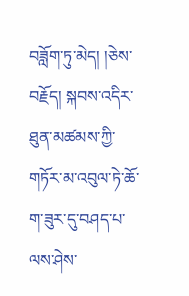བཟློག་ཏུ་མེད། །ཅེས་བརྗོད། སྐབས་འདིར་ཐུན་མཚམས་ཀྱི་གཏོར་མ་འབུལ་ཏེ་ཆོ་ག་ཟུར་དུ་བཤད་པ་ལས་ཤེས་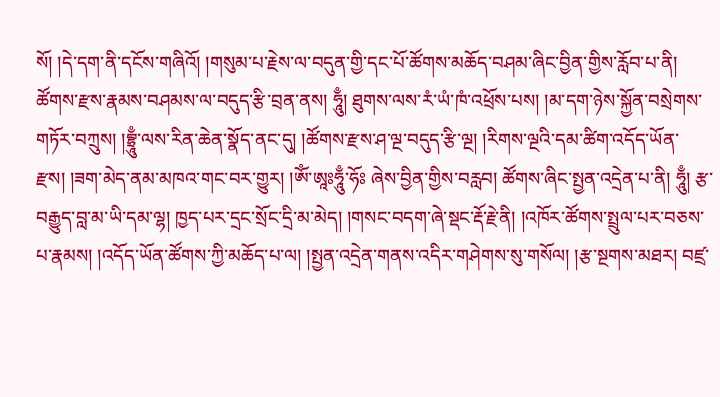སོ། །དེ་དག་ནི་དངོས་གཞིའོ། །གསུམ་པ་རྗེས་ལ་བདུན་གྱི་དང་པོ་ཚོགས་མཆོད་བཤམ་ཞིང་བྱིན་གྱིས་རློབ་པ་ནི། ཚོགས་རྫས་རྣམས་བཤམས་ལ་བདུད་རྩི་བྲན་ནས། ཧཱུྃ། ཐུགས་ལས་རཾ་ཡཾ་ཁཾ་འཕྲོས་པས། །མ་དག་ཉེས་སྐྱོན་བསྲེགས་གཏོར་བཀྲུས། །བྷྲཱུྃ་ལས་རིན་ཆེན་སྣོད་ནང་དུ། །ཚོགས་རྫས་ཤ་ལྔ་བདུད་རྩི་ལྔ། །རིགས་ལྔའི་དམ་ཚིག་འདོད་ཡོན་རྫས། །ཟག་མེད་ནམ་མཁའ་གང་བར་གྱུར། །ཨོཾ་ཨཱཿཧཱུྃ་ཧོཿ ཞེས་བྱིན་གྱིས་བརླབ། ཚོགས་ཞིང་སྤྱན་འདྲེན་པ་ནི། ཧཱུྃ། རྩ་བརྒྱུད་བླ་མ་ཡི་དམ་ལྷ། ཁྱད་པར་དྲང་སྲོང་དྲི་མ་མེད། །གསང་བདག་ཞེ་སྡང་རྡོ་རྗེ་ནི། །འཁོར་ཚོགས་སྤྲུལ་པར་བཅས་པ་རྣམས། །འདོད་ཡོན་ཚོགས་ཀྱི་མཆོད་པ་ལ། །སྤྱན་འདྲེན་གནས་འདིར་གཤེགས་སུ་གསོལ། །རྩ་སྔགས་མཐར། བཛྲ་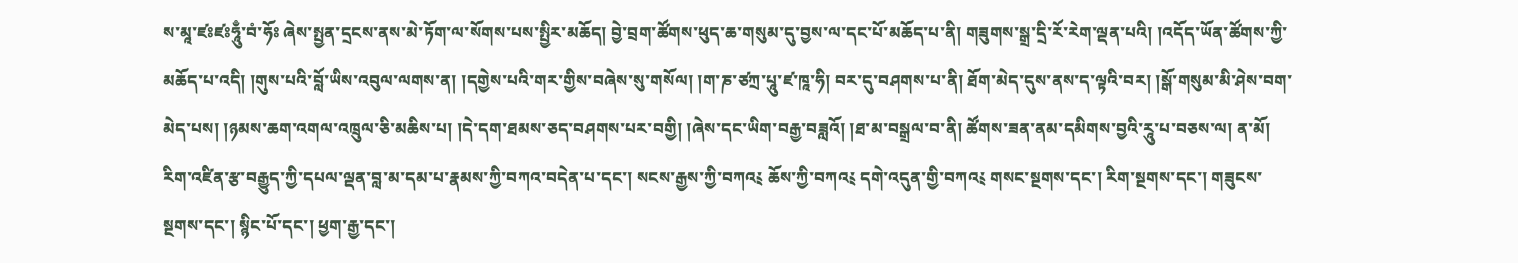ས་མཱ་ཛཿཛཿཧཱུྃ་བཾ་ཧོཿ ཞེས་སྤྱན་དྲངས་ནས་མེ་ཏོག་ལ་སོགས་པས་སྤྱིར་མཆོད། བྱེ་བྲག་ཚོགས་ཕུད་ཆ་གསུམ་དུ་བྱས་ལ་དང་པོ་མཆོད་པ་ནི། གཟུགས་སྒྲ་དྲི་རོ་རེག་ལྡན་པའི། །འདོད་ཡོན་ཚོགས་ཀྱི་མཆོད་པ་འདི། །གུས་པའི་བློ་ཡིས་འབུལ་ལགས་ན། །དགྱེས་པའི་གར་གྱིས་བཞེས་སུ་གསོལ། །ག་ཎ་ཙཀྲ་པཱུ་ཛ་ཁཱ་ཧི། བར་དུ་བཤགས་པ་ནི། ཐོག་མེད་དུས་ནས་ད་ལྟའི་བར། །སྒོ་གསུམ་མི་ཤེས་བག་མེད་པས། །ཉམས་ཆག་འགལ་འཁྲུལ་ཅི་མཆིས་པ། །དེ་དག་ཐམས་ཅད་བཤགས་པར་བགྱི། །ཞེས་དང་ཡིག་བརྒྱ་བཟླའོ། །ཐ་མ་བསྒྲལ་བ་ནི། ཚོགས་ཟན་ནམ་དམིགས་བྱའི་རཱུ་པ་བཅས་ལ། ན་མོ། རིག་འཛིན་རྩ་བརྒྱུད་ཀྱི་དཔལ་ལྡན་བླ་མ་དམ་པ་རྣམས་ཀྱི་བཀའ་བདེན་པ་དང་། སངས་རྒྱས་ཀྱི་བཀའ༴ ཆོས་ཀྱི་བཀའ༴ དགེ་འདུན་གྱི་བཀའ༴ གསང་སྔགས་དང་། རིག་སྔགས་དང་། གཟུངས་སྔགས་དང་། སྙིང་པོ་དང་། ཕྱག་རྒྱ་དང་།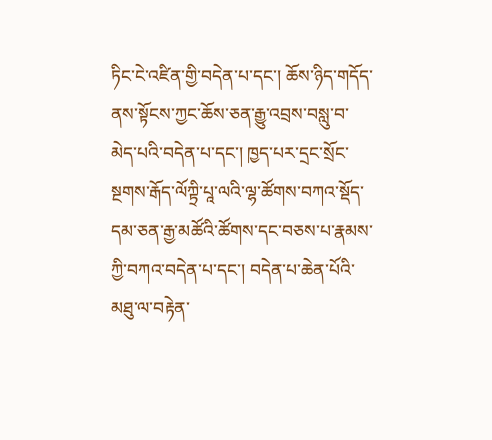ཏིང་ངེ་འཛིན་གྱི་བདེན་པ་དང་། ཆོས་ཉིད་གདོད་ནས་སྟོངས་ཀྱང་ཆོས་ཅན་རྒྱུ་འབྲས་བསླུ་བ་མེད་པའི་བདེན་པ་དང་། ཁྱད་པར་དྲང་སྲོང་སྔགས་རྒོད་ལོཀྟྲི་པཱ་ལའི་ལྷ་ཚོགས་བཀའ་སྡོད་དམ་ཅན་རྒྱ་མཚོའི་ཚོགས་དང་བཅས་པ་རྣམས་ཀྱི་བཀའ་བདེན་པ་དང་། བདེན་པ་ཆེན་པོའི་མཐུ་ལ་བརྟེན་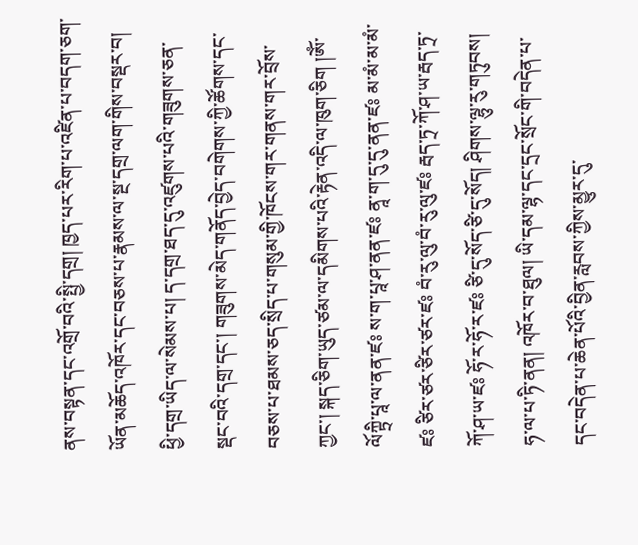ནས་བསྟན་དང་འགྲོ་བའི་སྤྱི་དགྲ། ཁྱད་པར་རིག་པ་འཛིན་པ་བདག་ཅག་ཡོན་མཆོད་འཁོར་དང་བཅས་པ་རྣམས་ལ་སྔ་དགྲ་ལག་གིས་བསྡར་བ། ཕྱི་དགྲ་ཡིད་ལ་སེམས་པ། ད་དགྲ་ཐད་དུ་འཛུགས་པའི་གཟུགས་ཅན་སྡང་བའི་དགྲ་དང་། གཟུགས་མེད་གནོད་བྱེད་བགེགས་ཀྱི་ཚོགས་དང་བཅས་པ་ཐམས་ཅད་སྲིད་པ་གསུམ་གྱི་ཁོངས་གར་གནས་གར་བྲོས་ཀྱང་། སྐད་ཅིག་ཡུད་ཙམ་ལ་དམིགས་པའི་རྟེན་འདི་ལ་ཁུག་ཅིག །ཨོཾ་ལོཀྟྲི་པཱ་ལ་ནན་ཛཿ ས་ག་པཱ་ཤ་ནན་ཛཿ ནཱ་ག་དུ་དུ་ནན་ཛཿ མ་མཾ་མ་མཾ་ཛཿ ཙིར་ཙར་ཙིར་ཙར་ཛཿ བཾ་རུ་ལུ་བཾ་རུ་ལུ་ཛཿ རྦད་ཏྲ་ཀོ་ཤ་ཡ་རྦད་ཏྲ་ཀོ་ཤ་ཡ་ཛཿ ཧོ་ར་ཧོ་ར་ཛཿ ཙི་དུ་སོད་ཙི་དུ་སོད། ཤིགས་ལྷུ་རུ་གཏུབས། ཧ་ལ་པ་ཏི་ནན། འཁོར་བ་ཐུལ། ཡི་དམ་ལྷ་དང་དྲང་སྲོང་གི་བདེན་པ་དང་བདེན་པ་ཆེན་པོའི་བྱིན་རླབས་ཀྱིས་མྱུར་དུ་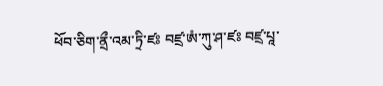ཕོབ་ཅིག་ནྲྀ་འམ་ཏྲི་ཛཿ བཛྲ་ཨཾ་ཀུ་ཤ་ཛཿ བཛྲ་པཱ་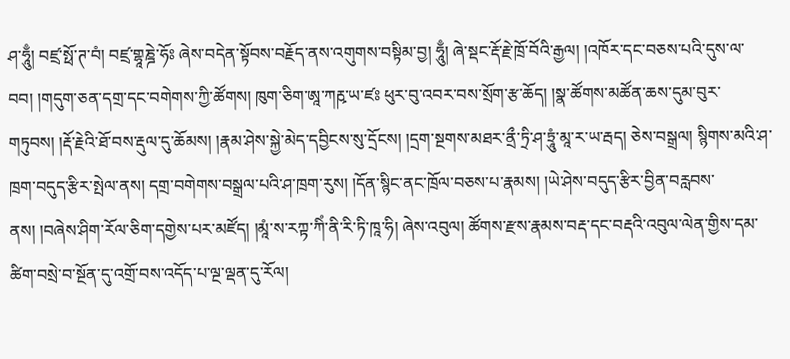ཤ་ཧཱུྃ། བཛྲ་སྥོ་ཊ་བཾ། བཛྲ་གྷཱཎྜེ་ཧོཿ ཞེས་བདེན་སྟོབས་བརྗོད་ནས་འགུགས་བསྟིམ་བྱ། ཧཱུྃ། ཞེ་སྡང་རྡོ་རྗེ་ཁྲོ་བོའི་རྒྱལ། །འཁོར་དང་བཅས་པའི་དུས་ལ་བབ། །གདུག་ཅན་དགྲ་དང་བགེགས་ཀྱི་ཚོགས། ཁུག་ཅིག་ཨཱ་ཀརྵ་ཡ་ཛཿ ཕུར་བུ་འབར་བས་སྲོག་རྩ་ཆོད། །སྣ་ཚོགས་མཚོན་ཆས་དུམ་བུར་གཏུབས། །རྡོ་རྗེའི་ཐོ་བས་རྡུལ་དུ་ཆོམས། །རྣམ་ཤེས་སྐྱེ་མེད་དབྱིངས་སུ་དྲོངས། །དྲག་སྔགས་མཐར་ནྲྀ་ཏྲི་ཤ་ཏྲཱུཾ་མཱ་ར་ཡ་རྦད། ཅེས་བསྒྲལ། སྙིགས་མའི་ཤ་ཁྲག་བདུད་རྩིར་སྤེལ་ནས། དགྲ་བགེགས་བསྒྲལ་པའི་ཤ་ཁྲག་རུས། །དོན་སྙིང་ནང་ཁྲོལ་བཅས་པ་རྣམས། །ཡེ་ཤེས་བདུད་རྩིར་བྱིན་བརླབས་ནས། །བཞེས་ཤིག་རོལ་ཅིག་དགྱེས་པར་མཛོད། །མཱཾ་ས་རཀྟ་ཀིཾ་ནི་རི་ཏི་ཁཱ་ཧི། ཞེས་འབུལ། ཚོགས་རྫས་རྣམས་བརྡ་དང་བརྡའི་འབུལ་ལེན་གྱིས་དམ་ཚིག་བསྲེ་བ་སྔོན་དུ་འགྲོ་བས་འདོད་པ་ལྔ་ལྡན་དུ་རོལ།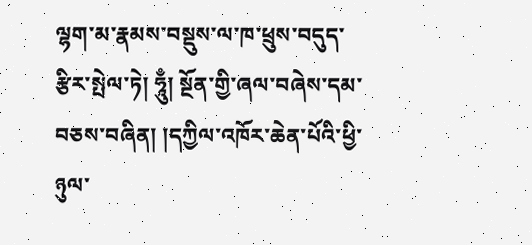ལྷག་མ་རྣམས་བསྡུས་ལ་ཁ་ཕྲུས་བདུད་རྩིར་སྤེལ་ཏེ། ཧཱུྃ། སྔོན་གྱི་ཞལ་བཞེས་དམ་བཅས་བཞིན། །དཀྱིལ་འཁོར་ཆེན་པོའི་ཕྱི་ཉུལ་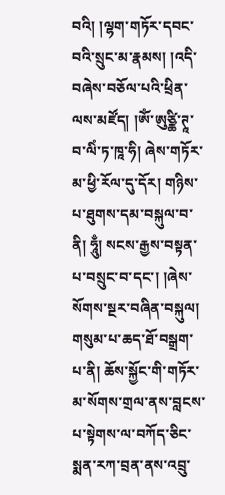བའི། །ལྷག་གཏོར་དབང་བའི་སྲུང་མ་རྣམས། །འདི་བཞེས་བཅོལ་པའི་ཕྲིན་ལས་མཛོད། །ཨོཾ་ཨུཙྪི་ཊཱ་བ་ལིཾ་ཏ་ཁཱ་ཧི། ཞེས་གཏོར་མ་ཕྱི་རོལ་དུ་དོར། གཉིས་པ་ཐུགས་དམ་བསྐུལ་བ་ནི། ཧཱུྃ། སངས་རྒྱས་བསྟན་པ་བསྲུང་བ་དང་། །ཞེས་སོགས་སྔར་བཞིན་བསྐུལ། གསུམ་པ་ཆད་ཐོ་བསྒྲག་པ་ནི། ཆོས་སྐྱོང་གི་གཏོར་མ་སོགས་གྲལ་ནས་བླངས་པ་སྟེགས་ལ་བཀོད་ཅིང་སྨན་རཀ་བྲན་ནས་འབྲུ་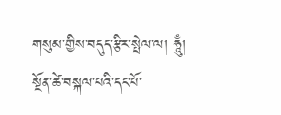གསུམ་གྱིས་བདུད་རྩིར་སྤེལ་ལ། ཧཱུྃ། སྔོན་ཚེ་བསྐལ་པའི་དང་པོ་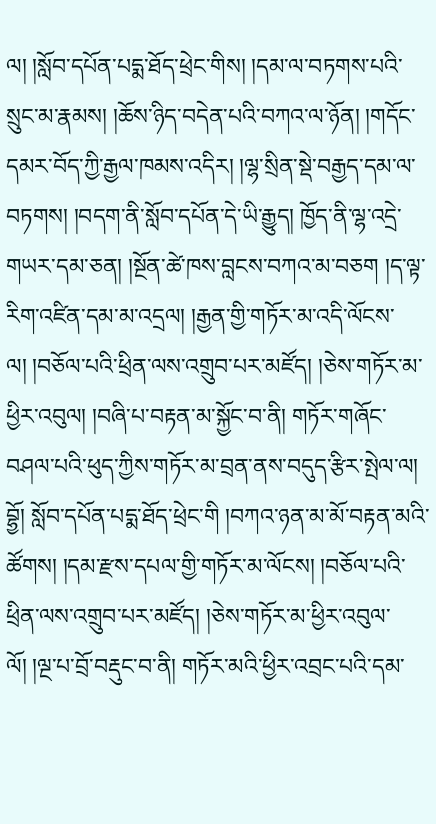ལ། །སློབ་དཔོན་པདྨ་ཐོད་ཕྲེང་གིས། །དམ་ལ་བཏགས་པའི་སྲུང་མ་རྣམས། །ཆོས་ཉིད་བདེན་པའི་བཀའ་ལ་ཉོན། །གདོང་དམར་བོད་ཀྱི་རྒྱལ་ཁམས་འདིར། །ལྷ་སྲིན་སྡེ་བརྒྱད་དམ་ལ་བཏགས། །བདག་ནི་སློབ་དཔོན་དེ་ཡི་རྒྱུད། ཁྱོད་ནི་ལྷ་འདྲེ་གཡར་དམ་ཅན། །སྔོན་ཚེ་ཁས་བླངས་བཀའ་མ་བཅག །ད་ལྟ་རིག་འཛིན་དམ་མ་འདྲལ། །རྒྱན་གྱི་གཏོར་མ་འདི་ལོངས་ལ། །བཅོལ་པའི་ཕྲིན་ལས་འགྲུབ་པར་མཛོད། །ཅེས་གཏོར་མ་ཕྱིར་འབུལ། །བཞི་པ་བརྟན་མ་སྐྱོང་བ་ནི། གཏོར་གཞོང་བཤལ་པའི་ཕུད་ཀྱིས་གཏོར་མ་བྲན་ནས་བདུད་རྩིར་སྤེལ་ལ། བྷྱོ། སློབ་དཔོན་པདྨ་ཐོད་ཕྲེང་གི །བཀའ་ཉན་མ་མོ་བརྟན་མའི་ཚོགས། །དམ་རྫས་དཔལ་གྱི་གཏོར་མ་ལོངས། །བཅོལ་པའི་ཕྲིན་ལས་འགྲུབ་པར་མཛོད། །ཅེས་གཏོར་མ་ཕྱིར་འབུལ་ལོ། །ལྔ་པ་བྲོ་བརྡུང་བ་ནི། གཏོར་མའི་ཕྱིར་འབྲང་པའི་དམ་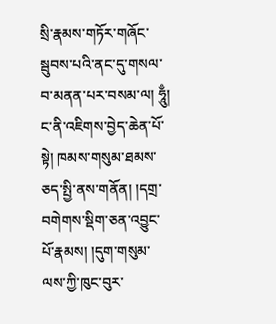སྲི་རྣམས་གཏོར་གཞོང་སྦུབས་པའི་ནང་དུ་གསལ་བ་མནན་པར་བསམ་ལ། ཧཱུྃ། ང་ནི་འཇིགས་བྱེད་ཆེན་པོ་སྟེ། ཁམས་གསུམ་ཐམས་ཅད་སྤྱི་ནས་གནོན། །དགྲ་བགེགས་སྡིག་ཅན་འབྱུང་པོ་རྣམས། །དུག་གསུམ་ལས་ཀྱི་ཁུང་བུར་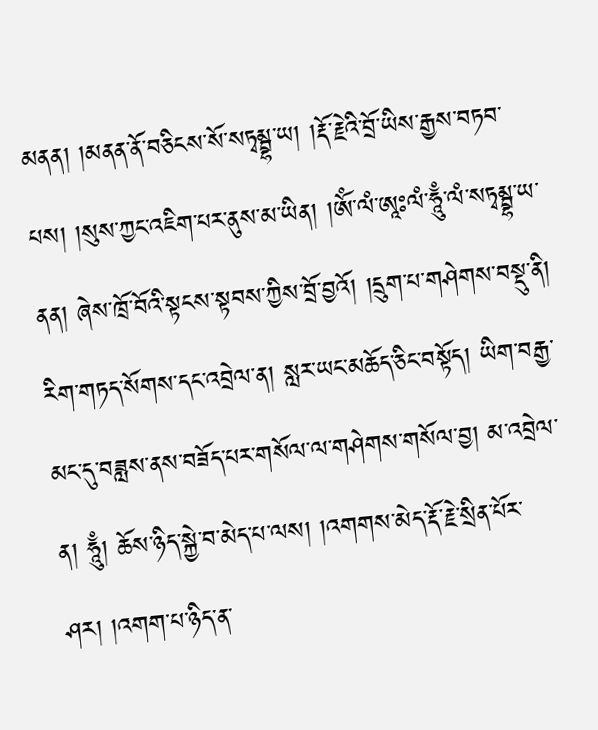མནན། །མནན་ནོ་བཅིངས་སོ་སཏྭམྦྷ་ཡ། །རྡོ་རྗེའི་བྲོ་ཡིས་རྒྱས་བཏབ་པས། །སུས་ཀྱང་འཇིག་པར་ནུས་མ་ཡིན། །ཨོཾ་ལཾ་ཨཱཿལཾ་ཧཱུྃ་ལཾ་སཏྭམྦྷ་ཡ་ནན། ཞེས་ཁྲོ་བོའི་སྟངས་སྟབས་ཀྱིས་བྲོ་བྱའོ། །དྲུག་པ་གཤེགས་བསྡུ་ནི། རིག་གཏད་སོགས་དང་འབྲེལ་ན། སླར་ཡང་མཆོད་ཅིང་བསྟོད། ཡིག་བརྒྱ་མང་དུ་བཟླས་ནས་བཟོད་པར་གསོལ་ལ་གཤེགས་གསོལ་བྱ། མ་འབྲེལ་ན། ཧཱུྃ། ཆོས་ཉིད་སྐྱེ་བ་མེད་པ་ལས། །འགགས་མེད་རྡོ་རྗེ་སྲིན་པོར་ཤར། །འགག་པ་ཉིད་ན་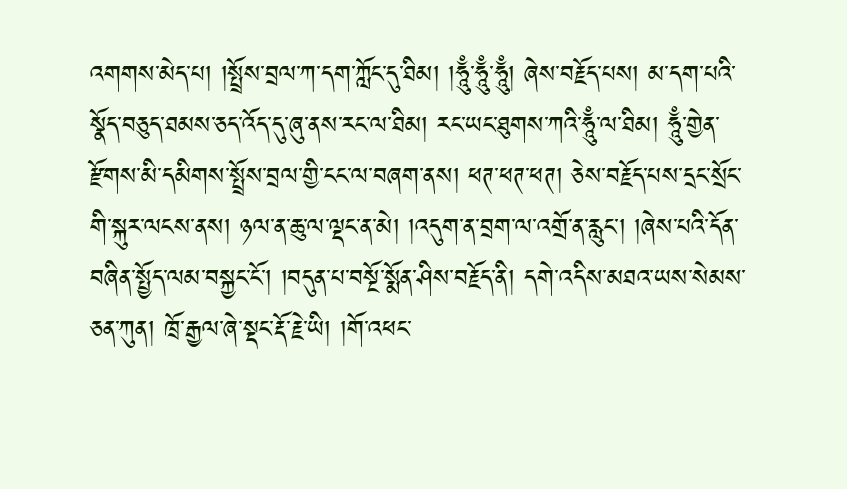འགགས་མེད་པ། །སྤྲོས་བྲལ་ཀ་དག་ཀློང་དུ་ཐིམ། །ཧཱུྃ་ཧཱུྃ་ཧཱུྃ། ཞེས་བརྗོད་པས། མ་དག་པའི་སྣོད་བཅུད་ཐམས་ཅད་འོད་དུ་ཞུ་ནས་རང་ལ་ཐིམ། རང་ཡང་ཐུགས་ཀའི་ཧཱུྃ་ལ་ཐིམ། ཧཱུྃ་གྱེན་རྫོགས་མི་དམིགས་སྤྲོས་བྲལ་གྱི་ངང་ལ་བཞག་ནས། ཕཊ་ཕཊ་ཕཊ། ཅེས་བརྗོད་པས་དྲང་སྲོང་གི་སྐུར་ལངས་ནས། ཉལ་ན་ཆུ་ལ་ལྡང་ན་མེ། །འདུག་ན་བྲག་ལ་འགྲོ་ན་རླུང་། །ཞེས་པའི་དོན་བཞིན་སྤྱོད་ལམ་བསྐྱང་ངོ་། །བདུན་པ་བསྔོ་སྨོན་ཤིས་བརྗོད་ནི། དགེ་འདིས་མཐའ་ཡས་སེམས་ཅན་ཀུན། ཁྲོ་རྒྱལ་ཞེ་སྡང་རྡོ་རྗེ་ཡི། །གོ་འཕང་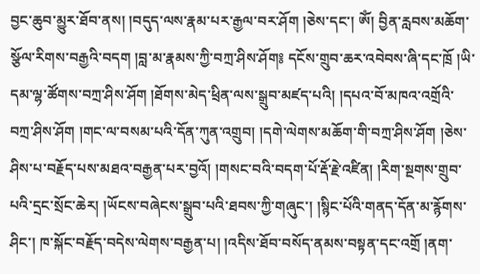བྱང་ཆུབ་མྱུར་ཐོབ་ནས། །བདུད་ལས་རྣམ་པར་རྒྱལ་བར་ཤོག །ཅེས་དང་། ཨོཾ། བྱིན་རླབས་མཆོག་སྩོལ་རིགས་བརྒྱའི་བདག །བླ་མ་རྣམས་ཀྱི་བཀྲ་ཤིས་ཤོག༔ དངོས་གྲུབ་ཆར་འབེབས་ཞི་དང་ཁྲོ །ཡི་དམ་ལྷ་ཚོགས་བཀྲ་ཤིས་ཤོག །ཐོགས་མེད་ཕྲིན་ལས་སྒྲུབ་མཛད་པའི། །དཔའ་བོ་མཁའ་འགྲོའི་བཀྲ་ཤིས་ཤོག །གང་ལ་བསམ་པའི་དོན་ཀུན་འགྲུབ། །དགེ་ལེགས་མཆོག་གི་བཀྲ་ཤིས་ཤོག །ཅེས་ཤིས་པ་བརྗོད་པས་མཐའ་བརྒྱན་པར་བྱའོ། །གསང་བའི་བདག་པོ་རྡོ་རྗེ་འཛིན། །རིག་སྔགས་གྲུབ་པའི་དྲང་སྲོང་ཆེར། །ཡོངས་བཞེངས་སྒྲུབ་པའི་ཐབས་ཀྱི་གཞུང་། །སྙིང་པོའི་གནད་དོན་མ་རྙོགས་ཤིང་། ཁ་སྐོང་བརྗོད་བདེས་ལེགས་བརྒྱན་པ། །འདིས་ཐོབ་བསོད་ནམས་བསྟན་དང་འགྲོ །ནག་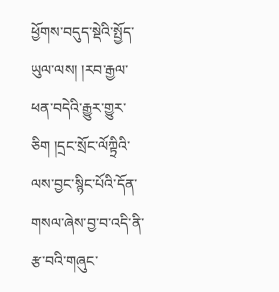ཕྱོགས་བདུད་སྡེའི་སྤྱོད་ཡུལ་ལས། །རབ་རྒྱལ་ཕན་བདེའི་རྒྱུར་གྱུར་ཅིག །དྲང་སྲོང་ལོཀྟྲིའི་ལས་བྱང་སྙིང་པོའི་དོན་གསལ་ཞེས་བྱ་བ་འདི་ནི་རྩ་བའི་གཞུང་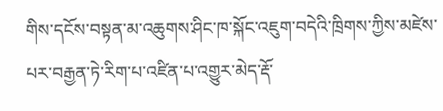གིས་དངོས་བསྟན་མ་འཆུགས་ཤིང་ཁ་སྐོང་འཇུག་བདེའི་ཁྲིགས་ཀྱིས་མཛེས་པར་བརྒྱན་ཏེ་རིག་པ་འཛིན་པ་འགྱུར་མེད་རྡོ་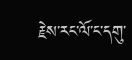རྗེས་རང་ལོ་ང་དགུ་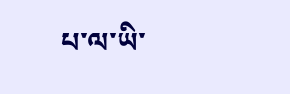པ་ལ་ཡི་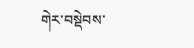གེར་བསྡེབས་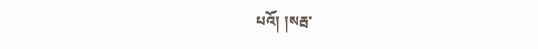པའོ། །སརྦ་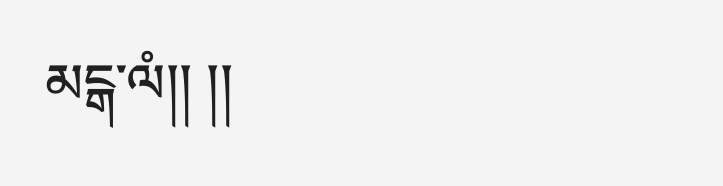མངྒ་ལཾ།། །།